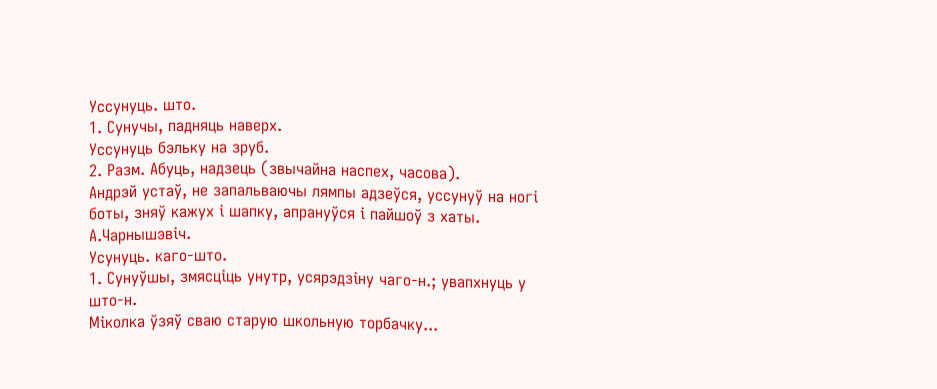Уссунуць. што.
1. Сунучы, падняць наверх.
Уссунуць бэльку на зруб.
2. Разм. Абуць, надзець (звычайна наспех, часова).
Андрэй устаў, не запальваючы лямпы адзеўся, уссунуў на ногі боты, зняў кажух і шапку, апрануўся і пайшоў з хаты. А.Чарнышэвіч.
Усунуць. каго-што.
1. Сунуўшы, змясціць унутр, усярэдзіну чаго-н.; увапхнуць у што-н.
Міколка ўзяў сваю старую школьную торбачку...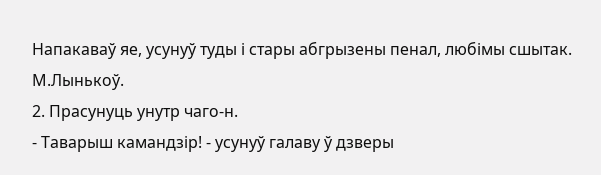Напакаваў яе, усунуў туды і стары абгрызены пенал, любімы сшытак. М.Лынькоў.
2. Прасунуць унутр чаго-н.
- Таварыш камандзір! - усунуў галаву ў дзверы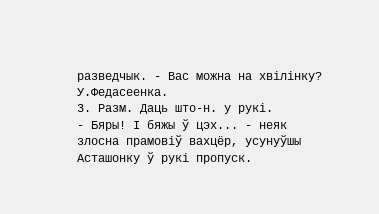разведчык. - Вас можна на хвілінку? У.Федасеенка.
3. Разм. Даць што-н. у рукі.
- Бяры! І бяжы ў цэх... - неяк злосна прамовіў вахцёр, усунуўшы Асташонку ў рукі пропуск.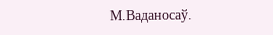М.Ваданосаў.